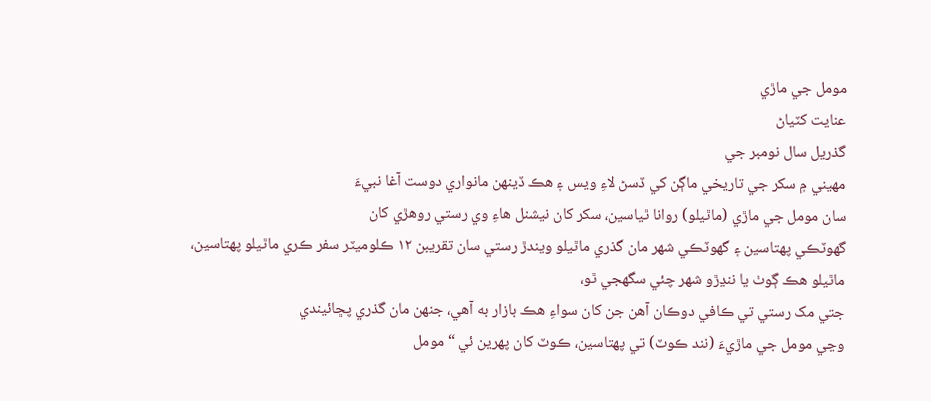مومل جي ماڙي
عنايت کٽياڻ
گذريل سال نومبر جي
مهيني ۾ سکر جي تاريخي ماڳن کي ڏسڻ لاءِ ويس ۽ هڪ ڏينهن مانواري دوست آغا نبيءَ
سان مومل جي ماڙي (ماٿيلو) روانا ٿياسين، سکر کان نيشنل هاءِ وي رستي روهڙي کان
گهوٽڪي پهتاسين ۽ گهوٽڪي شهر مان گذري ماٿيلو ويندڙ رستي سان تقريبن ۱۲ ڪلوميٽر سفر ڪري ماٿيلو پهتاسين، ماٿيلو هڪ ڳوٺ يا ننڍڙو شهر چئي سگهجي ٿو،
جتي مک رستي تي ڪافي دوڪان آهن جن کان سواءِ هڪ بازار به آهي، جنهن مان گذري پڇائيندي
وڃي مومل جي ماڙيءَ (نند ڪوٽ) تي پهتاسين، ڪوٽ کان پهرين ئي “مومل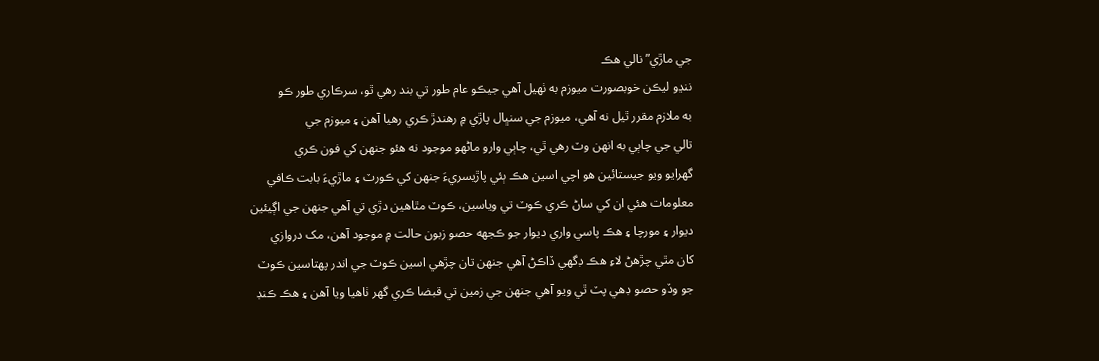جي ماڙي” نالي هڪ
ننڍو ليڪن خوبصورت ميوزم به ٺهيل آهي جيڪو عام طور تي بند رهي ٿو، سرڪاري طور ڪو
به ملازم مقرر ٿيل نه آهي، ميوزم جي سنڀال پاڙي ۾ رهندڙ ڪري رهيا آهن ۽ ميوزم جي
تالي جي چاٻي به انهن وٽ رهي ٿي، چاٻي وارو ماڻهو موجود نه هئو جنهن کي فون ڪري
گهرايو ويو جيستائين هو اچي اسين هڪ ٻئي پاڙيسريءَ جنهن کي ڪورٽ ۽ ماڙيءَ بابت ڪافي
معلومات هئي ان کي ساڻ ڪري ڪوٽ تي وياسين، ڪوٽ مٿاهين دڙي تي آهي جنهن جي اڳيئين
ديوار ۽ مورچا ۽ هڪ پاسي واري ديوار جو ڪجهه حصو زبون حالت ۾ موجود آهن، مک دروازي
کان مٿي چڙهڻ لاءِ هڪ ڊگهي ڏاڪڻ آهي جنهن تان چڙهي اسين ڪوٽ جي اندر پهتاسين ڪوٽ
جو وڏو حصو ڊهي پٽ ٿي ويو آهي جنهن جي زمين تي قبضا ڪري گهر ٺاهيا ويا آهن ۽ هڪ ڪنڊ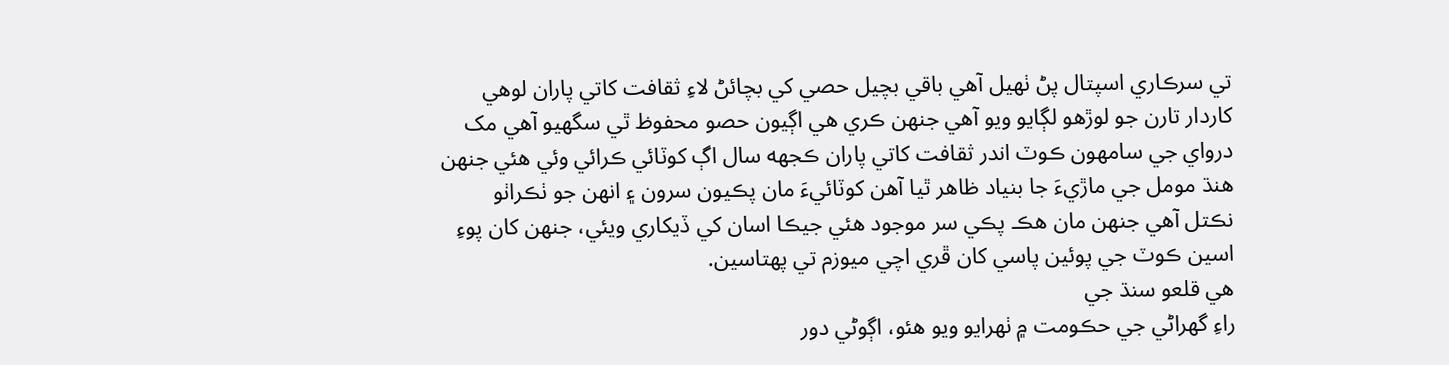تي سرڪاري اسپتال پڻ ٺهيل آهي باقي بچيل حصي کي بچائڻ لاءِ ثقافت کاتي پاران لوهي
کاردار تارن جو لوڙهو لڳايو ويو آهي جنهن ڪري هي اڳيون حصو محفوظ ٿي سگهيو آهي مک
درواي جي سامهون ڪوٽ اندر ثقافت کاتي پاران ڪجهه سال اڳ کوٽائي ڪرائي وئي هئي جنهن
هنڌ مومل جي ماڙيءَ جا بنياد ظاهر ٿيا آهن کوٽائيءَ مان پڪيون سرون ۽ انهن جو ٺڪراٺو
نڪتل آهي جنهن مان هڪ پڪي سر موجود هئي جيڪا اسان کي ڏيکاري ويئي، جنهن کان پوءِ
اسين ڪوٽ جي پوئين پاسي کان ڦري اچي ميوزم تي پهتاسين.
هي قلعو سنڌ جي
راءِ گهراڻي جي حڪومت ۾ ٺهرايو ويو هئو، اڳوڻي دور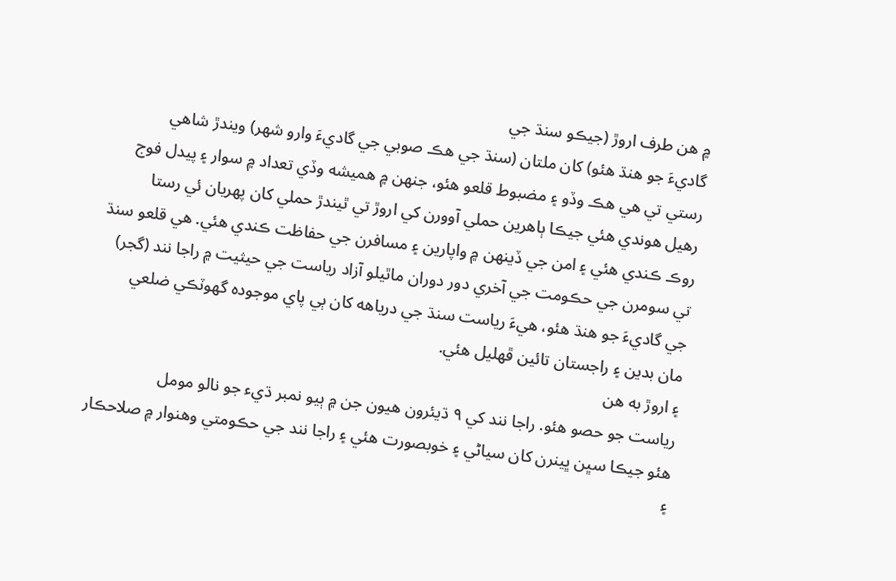۾ هن طرف اروڙ (جيڪو سنڌ جي
گاديءَ جو هنڌ هئو) کان ملتان (سنڌ جي هڪ صوبي جي گاديءَ وارو شهر) ويندڙ شاهي
رستي تي هي هڪ وڏو ۽ مضبوط قلعو هئو، جنهن ۾ هميشه وڏي تعداد ۾ سوار ۽ پيدل فوج
رهيل هوندي هئي جيڪا ٻاهرين حملي آوورن کي اروڙ تي ٿيندڙ حملي کان پهريان ئي رستا
روڪ ڪندي هئي ۽ امن جي ڏينهن ۾ واپارين ۽ مسافرن جي حفاظت ڪندي هئي. هي قلعو سنڌ
تي سومرن جي حڪومت جي آخري دور دوران ماٿيلو آزاد رياست جي حيثيت ۾ راجا نند (گجر)
جي گاديءَ جو هنڌ هئو، هيءَ رياست سنڌ جي درياهه کان ٻي پاي موجوده گهوٽڪي ضلعي
مان بدين ۽ راجستان تائين ڦهليل هئي.
۽ اروڙ به هن
رياست جو حصو هئو. راجا نند کي ۹ ڌيئرون هيون جن ۾ ٻيو نمبر ڌيء جو نالو مومل
هئو جيڪا سڀن ڀينرن کان سياڻي ۽ خوبصورت هئي ۽ راجا نند جي حڪومتي وهنوار ۾ صلاحڪار
۽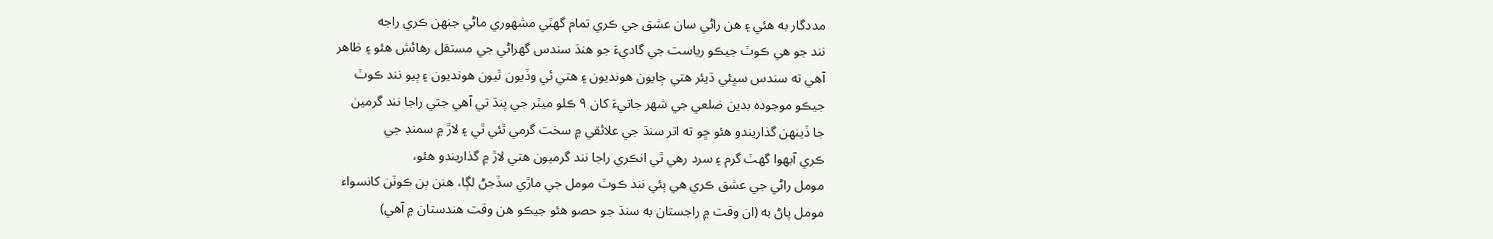مددگار به هئي ۽ هن راڻي سان عشق جي ڪري تمام گهٽي مشهوري ماڻي جنهن ڪري راجه
نند جو هي ڪوٽ جيڪو رياست جي گاديءَ جو هنڌ سندس گهراڻي جي مستقل رهائش هئو ۽ ظاهر
آهي ته سندس سڀئي ڌيئر هتي ڄايون هونديون ۽ هتي ئي وڏيون ٿيون هونديون ۽ ٻيو نند ڪوٽ
جيڪو موجوده بدين ضلعي جي شهر جاتيءَ کان ۹ ڪلو ميٽر جي پنڌ تي آهي جتي راجا نند گرمين
جا ڏينهن گذاريندو هئو ڇو ته اتر سنڌ جي علائقي ۾ سخت گرمي ٿئي ٿي ۽ لاڙ ۾ سمنڊ جي
ڪري آبهوا گهٽ گرم ۽ سرد رهي ٿي انڪري راجا نند گرميون هتي لاڙ ۾ گذاريندو هئو،
مومل راڻي جي عشق ڪري هي ٻئي نند ڪوٽ مومل جي ماڙي سڏجڻ لڳا، هنن ٻن ڪوٽن کانسواء
مومل پاڻ به (ان وقت ۾ راجستان به سنڌ جو حصو هئو جيڪو هن وقت هندستان ۾ آھي)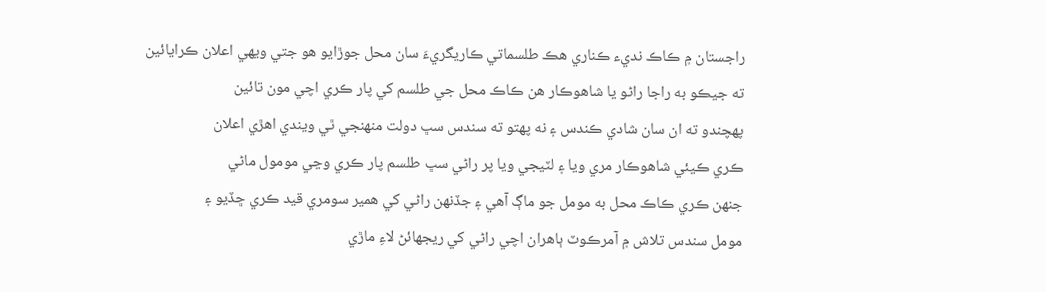راجستان ۾ ڪاڪ نديء ڪناري هڪ طلسماتي ڪاريگريءَ سان محل جوڙايو هو جتي ويهي اعلان ڪرايائين
ته جيڪو به راجا راڻو يا شاهوڪار هن ڪاڪ محل جي طلسم کي پار ڪري اچي مون تائين
پهچندو ته ان سان شادي ڪندس ۽ نه پهتو ته سندس سڀ دولت منهنجي ٿي ويندي اهڙي اعلان
ڪري ڪيئي شاهوڪار مري ويا ۽ لٽيجي ويا پر راڻي سڀ طلسم پار ڪري وڃي مومول ماڻي
جنهن ڪري ڪاڪ محل به مومل جو ماڳ آهي ۽ جڏنهن راڻي کي همير سومري قيد ڪري ڇڏيو ۽
مومل سندس تلاش ۾ آمرڪوٽ ٻاهران اچي راڻي کي ريجهائڻ لاءِ ماڙي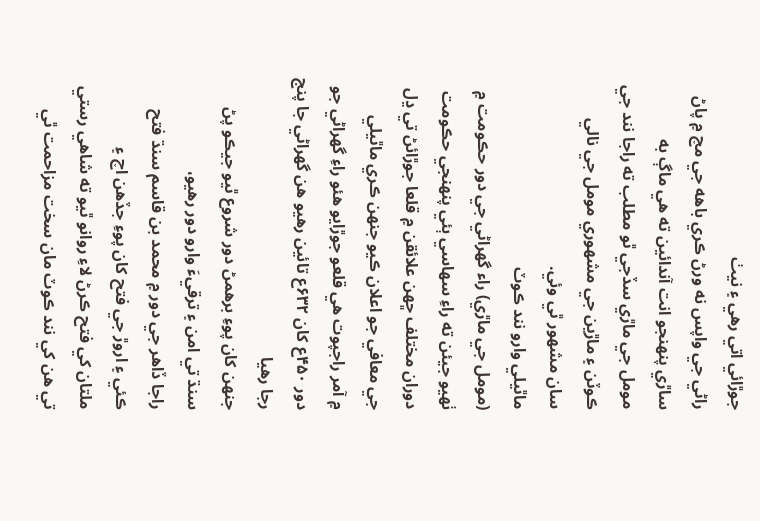جوڙائي اتي رهي ۽ نيٺ
راڻي جي واپس نه ورڻ ڪري باهه جي مچ ۾ پاڻ ساڙي پنهنجو انت آندائين ته هي ماڳ به
مومل جي ماڙي سڏجي ٿو مطلب ته راجا نند جي ڪوٽن ۽ ماڙين جي مشهوري مومل جي نالي
سان مشهور ٿي وئي.
ماٿيلي وارو نند ڪوٽ
(مومل جي ماڙي) راء گهراڻي جي دور حڪومت ۾ ٺهيو جيئن ته راءِ سهاسي ٻئي پنهنجي حڪومت
دوران مختلف ڇهن علائقن ۾ قلعا جوڙائڻ تي ڍل جي معافي جو اعلان ڪيو جنهن ڪري ماٿيلي
۾ آمر راجپوت هي قلعو جوڙايو هئو راءِ گهراڻي جو دور ۴۵۰ع کان ۶۳۲ع تائين رهيو هن گهراڻي جا پنج رجا رهيا
جنهن کان پوءِ برهمڻ دور شروع ٿيو جيڪو پڻ سنڌ تي امن ۽ ترقيءَ وارو دور رهيو،
راجا ڏاهر جي دور ۾ محمد بن قاسم سنڌ فتح ڪئي ۽ اروڙ جي فتح کان پوءِ جڏهن اچ ۽
ملتان کي فتح ڪرڻ لاءِ روانو ٿيو ته شاهي رستي تي هن کي نند ڪوٽ مان سخت مزاحمت ٿي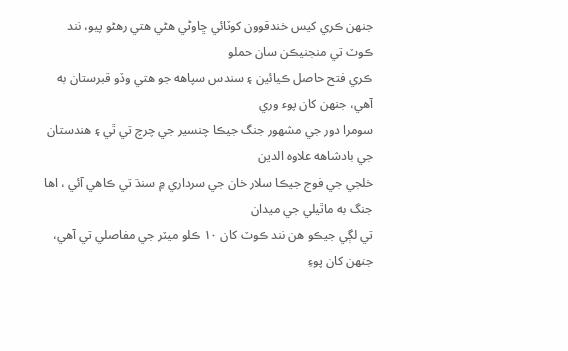جنهن ڪري کيس خندقوون کوٽائي ڇاوڻي هڻي هتي رهڻو پيو، نند ڪوٽ تي منجنيڪن سان حملو
ڪري فتح حاصل ڪيائين ۽ سندس سپاهه جو هتي وڏو قبرستان به آھي، جنهن کان پوء وري
سومرا دور جي مشهور جنگ جيڪا چنسير جي چرچ تي ٿي ۽ هندستان جي بادشاهه علاوه الدين
خلجي جي فوج جيڪا سلار خان جي سرداري ۾ سنڌ تي ڪاهي آئي ، اها جنگ به ماٿيلي جي ميدان
تي لڳي جيڪو هن نند ڪوٽ کان ۱۰ ڪلو ميٽر جي مفاصلي تي آهي، جنهن کان پوءِ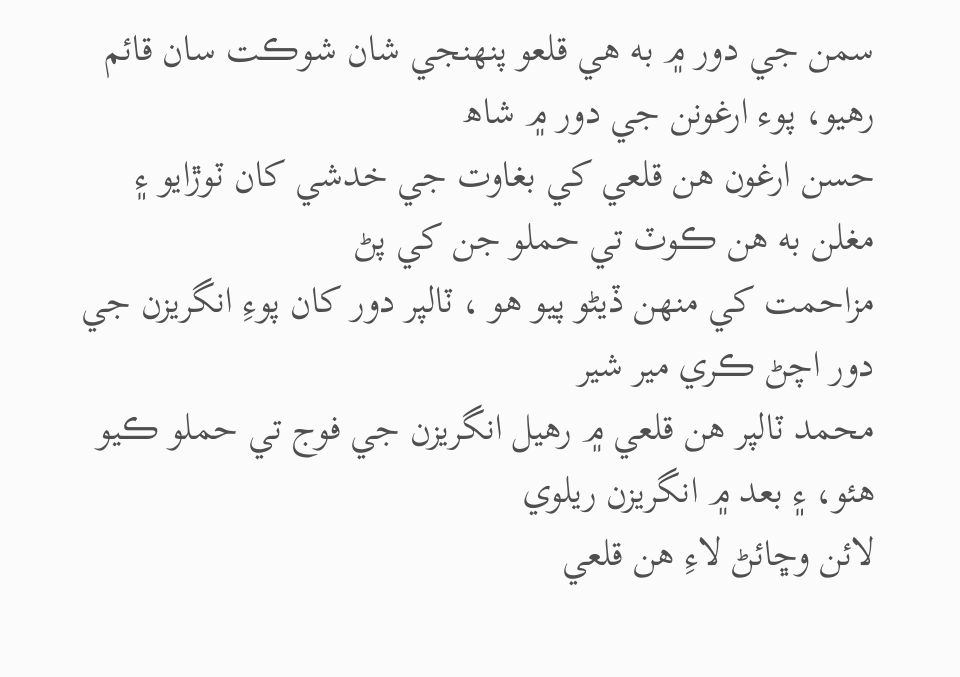سمن جي دور ۾ به هي قلعو پنهنجي شان شوڪت سان قائم رهيو، پوء ارغونن جي دور ۾ شاھ
حسن ارغون هن قلعي کي بغاوت جي خدشي کان ٽوڙايو ۽ مغلن به هن ڪوٽ تي حملو جن کي پڻ
مزاحمت کي منهن ڏيڻو پيو هو ، ٽالپر دور کان پوءِ انگريزن جي دور اچڻ ڪري مير شير
محمد ٽالپر هن قلعي ۾ رهيل انگريزن جي فوج تي حملو ڪيو هئو، ۽ بعد ۾ انگريزن ريلوي
لائن وڇائڻ لاءِ هن قلعي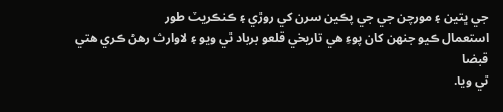جي ڀتين ۽ مورچن جي جي پڪين سرن کي روڙي ۽ ڪنڪريٽ طور
استعمال ڪيو جنهن کان پوءِ هي تاريخي قلعو برباد ٿي ويو ۽ لاوارث رهڻ ڪري هتي قبضا
ٿي ويا.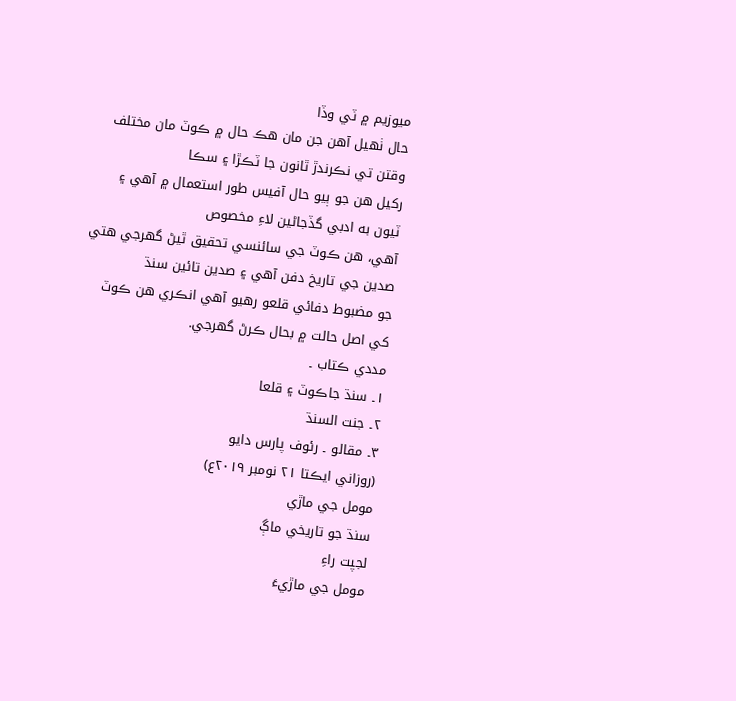ميوزيم ۾ ٽي وڏا
حال ٺهيل آھن جن مان هڪ حال ۾ ڪوٽ مان مختلف وقتن تي نڪرندڙ ٿانون جا ٽڪڙا ۽ سڪا
رکيل هن جو ٻيو حال آفيس طور استعمال ۾ آهي ۽ ٽيون به ادبي گڏجاڻين لاءِ مخصوص
آهي، هن ڪوٽ جي سائنسي تحقيق ٿيڻ گهرجي هتي صدين جي تاريخ دفن آهي ۽ صدين تائين سنڌ
جو مضبوط دفائي قلعو رهيو آھي انڪري هن ڪوٽ کي اصل حالت ۾ بحال ڪرڻ گهرجي.
مددي ڪتاب ۔
۱۔ سنڌ جاڪوٽ ۽ قلعا
۲۔ جنت السنڌ
۳۔ مقالو ۔ رئوف پارس دايو
(روزاني ايڪتا ۲۱ نومبر ۲۰۱۹ع)
مومل جي ماڙي
سنڌ جو تاريخي ماڳ
لجپت راءِ
مومل جي ماڙيءَ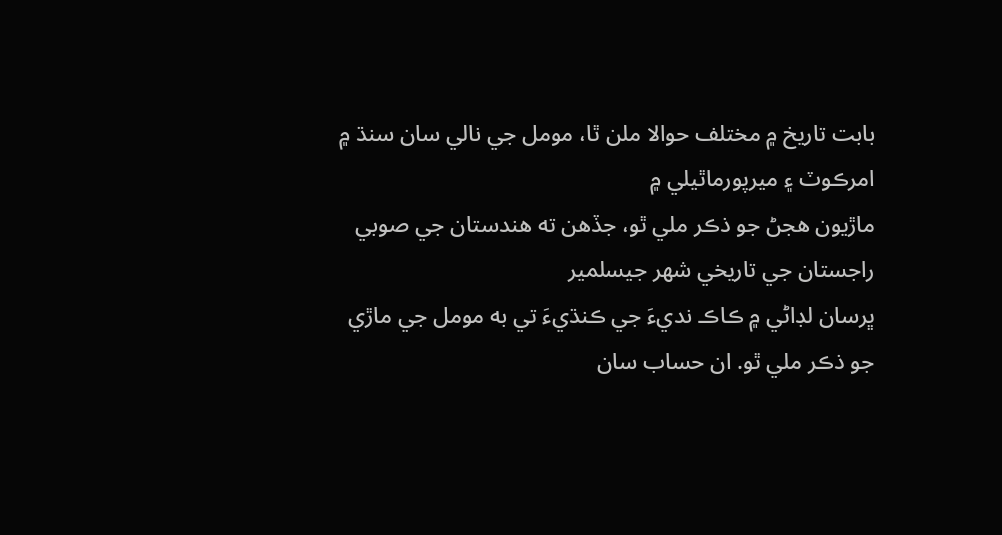بابت تاريخ ۾ مختلف حوالا ملن ٿا، مومل جي نالي سان سنڌ ۾ امرڪوٽ ۽ ميرپورماٿيلي ۾
ماڙيون هجڻ جو ذڪر ملي ٿو، جڏهن ته هندستان جي صوبي راجستان جي تاريخي شهر جيسلمير
ڀرسان لڊاڻي ۾ ڪاڪ نديءَ جي ڪنڌيءَ تي به مومل جي ماڙي جو ذڪر ملي ٿو. ان حساب سان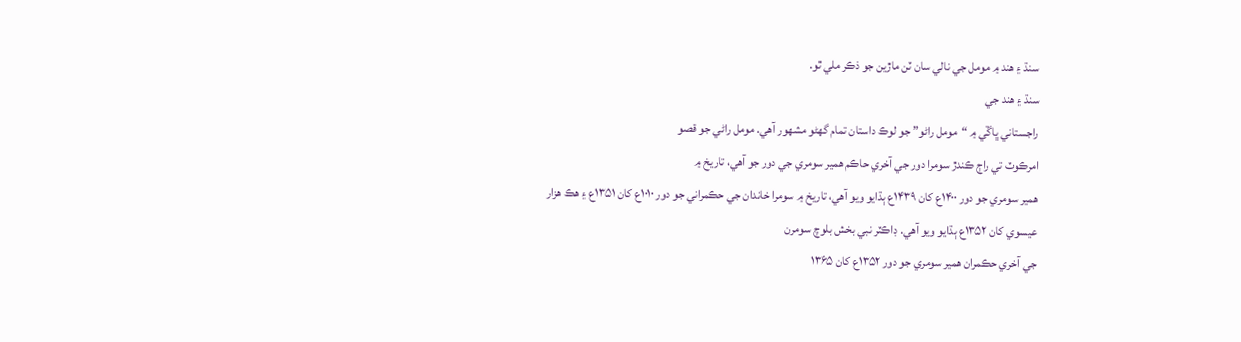سنڌ ۽ هند ۾ مومل جي نالي سان ٽن ماڙين جو ذڪر ملي ٿو.
سنڌ ۽ هند جي
راجستاني ڀاڱي ۾ “مومل راڻو” جو لوڪ داستان تمام گهڻو مشهور آهي. مومل راڻي جو قصو
امرڪوٽ تي راڄ ڪندڙ سومرا دور جي آخري حاڪم همير سومري جي دور جو آهي، تاريخ ۾
همير سومري جو دور ۱۴۰۰ع کان ۱۴۳۹ع ٻڌايو ويو آهي، تاريخ ۾ سومرا خاندان جي حڪمراني جو دور ۱۰۱۰ع کان ۱۳۵۱ع ۽ هڪ هزار عيسوي کان ۱۳۵۲ع ٻڌايو ويو آهي. ڊاڪٽر نبي بخش بلوچ سومرن
جي آخري حڪمران همير سومري جو دور ۱۳۵۲ع کان ۱۳۶۵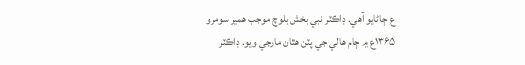ع ڄاڻايو آهي. ڊاڪٽر نبي بخش بلوچ موجب همير سومرو ۱۳۶۵ع ۾ ڄام هالي جي پٽن هٿان مارجي ويو. ڊاڪٽر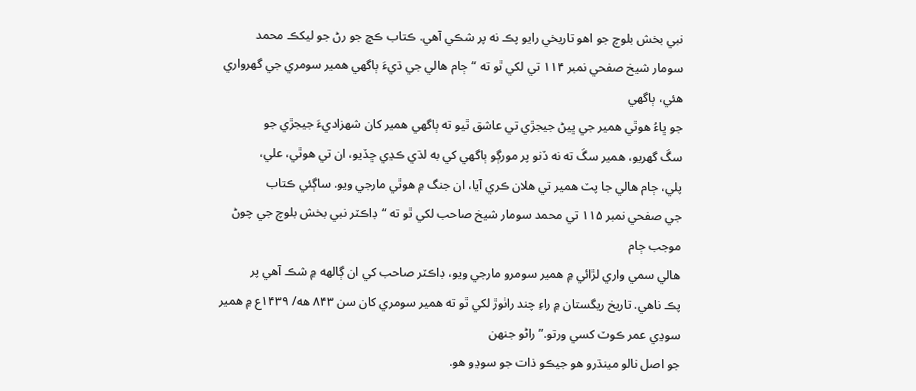نبي بخش بلوچ جو اهو تاريخي رايو پڪ نه پر شڪي آهي. ڪتاب ڪڇ جو رڻ جو ليکڪ محمد
سومار شيخ صفحي نمبر ۱۱۴ تي لکي ٿو ته “ڄام هالي جي ڌيءَ ٻاگهي همير سومري جي گهرواري هئي، ٻاگهي
جو ڀاءُ هوٿي همير جي ڀيڻ جيجڙي تي عاشق ٿيو ته ٻاگهي همير کان شهزاديءَ جيجڙي جو
سڱ گهريو، همير سڱ ته نه ڏنو پر مورڳو ٻاگهي کي به لڌي ڪڍي ڇڏيو، ان تي هوٿي، علي،
پلي، ڄام هالي جا پٽ همير تي هلان ڪري آيا، ان جنگ ۾ هوٿي مارجي ويو. ساڳئي ڪتاب
جي صفحي نمبر ۱۱۵ تي محمد سومار شيخ صاحب لکي ٿو ته “ڊاڪٽر نبي بخش بلوچ جي چوڻ موجب ڄام
هالي سمي واري لڙائي ۾ همير سومرو مارجي ويو، ڊاڪٽر صاحب کي ان ڳالهه ۾ شڪ آهي پر
پڪ ناهي. تاريخ ريگستان ۾ راءِ چند راٺوڙ لکي ٿو ته همير سومري کان سن ۸۴۳ هه/ ۱۴۳۹ع ۾ همير سوڍي عمر ڪوٽ کسي ورتو.” راڻو جنهن
جو اصل نالو مينڌرو هو جيڪو ذات جو سوڍو هو.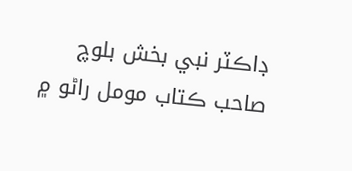ڊاڪٽر نبي بخش بلوچ
صاحب ڪتاب مومل راڻو ۾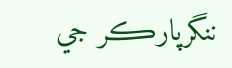ننگرپارڪر جي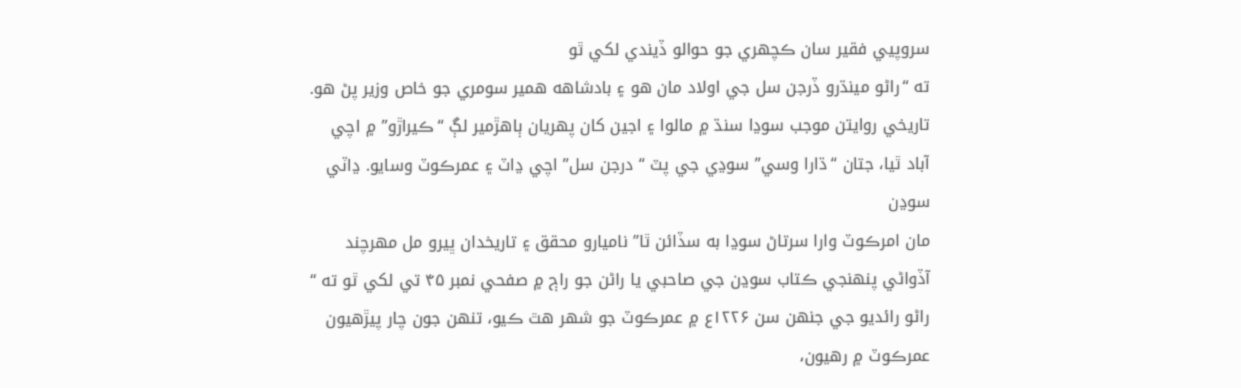سروپيي فقير سان ڪچهري جو حوالو ڏيندي لکي ٿو
ته “راڻو مينڌرو ڏرجن سل جي اولاد مان هو ۽ بادشاهه همير سومري جو خاص وزير پڻ هو.
تاريخي روايتن موجب سوڍا سنڌ ۾ مالوا ۽ اجين کان پهريان ٻاهڙمير لڳ “ڪيراڙو” ۾ اچي
آباد ٿيا، جتان “ڌارا وسي” سوڍي جي پٽ “درجن سل” اچي ڍاٽ ۽ عمرڪوٽ وسايو. ڍاٽي سوڍن
مان امرڪوٽ وارا سرتاڻ سوڍا به سڏائن ٿا” ناميارو محقق ۽ تاريخدان ڀيرو مل مهرچند
آڏواڻي پنهنجي ڪتاب سوڍن جي صاحبي يا راڻن جو راڄ ۾ صفحي نمبر ۴۵ تي لکي ٿو ته “ راڻو رائديو جي جنهن سن ۱۲۲۶ع ۾ عمرڪوٽ جو شهر هٿ ڪيو، تنهن جون چار پيڙهيون
عمرڪوٽ ۾ رهيون،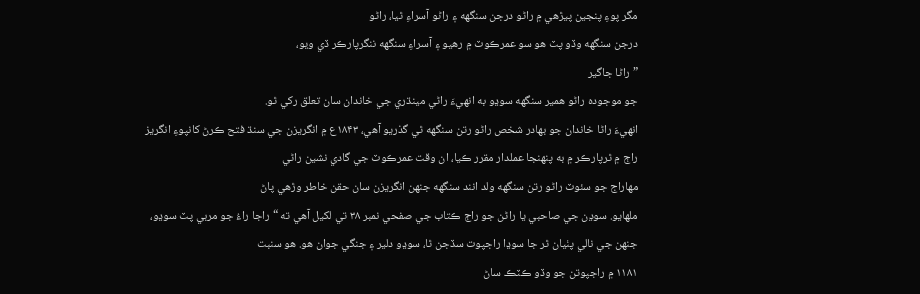مگر پوءِ پنجين پيڙهي ۾ راڻو درجن سنگهه ۽ راڻو آسراءِ ٿيا، راڻو
درجن سنگهه وڏو پٽ هو سو عمرڪوٽ ۾ رهيو ۽ آسراءِ سنگهه ننگرپارڪر ڏي ويو،
”راڻا جاگير
جو موجوده راڻو همير سنگهه سوڍو به انهيءَ راڻي مينڌري جي خاندان سان تعلق رکي ٿو.
انهيءَ راڻا خاندان جو بهادر شخص راڻو رتن سنگهه ٿي گذريو آهي، ۱۸۴۳ع ۾ انگريزن جي سنڌ فتح ڪرڻ کانپوءِ انگريز
راڄ ۾ ٿرپارڪر ۾ به پنهنجا عملدار مقرر ڪيا، ان وقت عمرڪوٽ جي گادي نشين راڻي
مهاراج جو سئوٽ راڻو رتن سنگهه ولد انند سنگهه جنهن انگريزن سان حقن خاطر وڙهي پاڻ
ملهايو. سوڍن جي صاحبي يا راڻن جو راڄ ڪتاب جي صفحي نمبر ۳۸ تي لکيل آهي ته “راجا راءُ جو مربي پٽ سوڍو،
جنهن جي نالي پٺيان ٿر جا سوڍا راجپوت سڏجن ٿا، سوڍو دلير ۽ جنگي جوان هو. هو سنبت
۱۱۸۱ ۾ راجپوتن جو وڏو ڪٽڪ ساڻ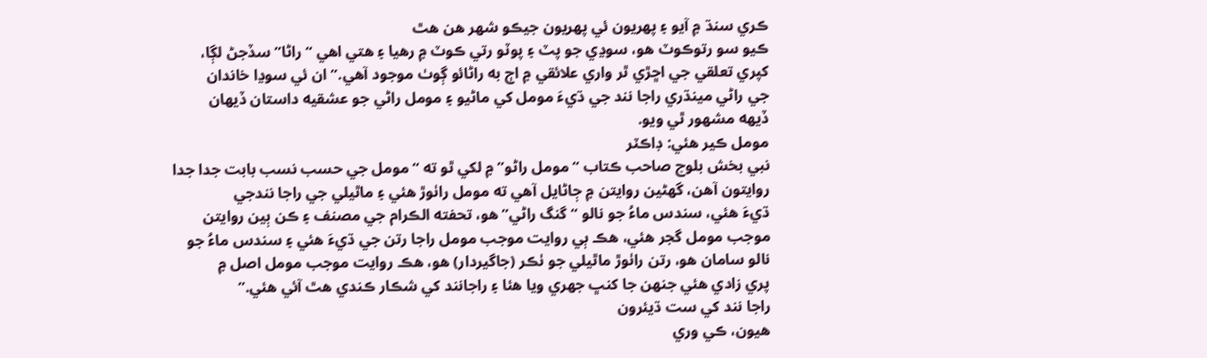ڪري سنڌ ۾ آيو ۽ پهريون ئي پهريون جيڪو شهر هن هٿ
ڪيو سو رتوڪوٽ هو، سوڍي جو پٽ ۽ پوٽو رتي ڪوٽ ۾ رهيا ۽ هتي اهي “راڻا” سڏجڻ لڳا،
کپري تعلقي جي اڇڙي ٿر واري علائقي ۾ اڄ به راڻائو ڳوٺ موجود آهي.” ان ئي سوڍا خاندان
جي راڻي مينڌري راجا نند جي ڌيءَ مومل کي ماڻيو ۽ مومل راڻي جو عشقيه داستان ڏيهان
ڏيهه مشهور ٿي ويو.
مومل ڪير هئي: ڊاڪٽر
نبي بخش بلوچ صاحب ڪتاب “مومل راڻو” ۾ لکي ٿو ته “مومل جي حسب نسب بابت جدا جدا
روايتون آهن، گهڻين روايتن ۾ ڄاڻايل آهي ته مومل راٺوڙ هئي ۽ ماٿيلي جي راجا نندجي
ڌيءَ هئي، سندس ماءُ جو نالو “گنگ راڻي” هو، تحفته الڪرام جي مصنف ۽ ڪن ٻين روايتن
موجب مومل گجر هئي، هڪ ٻي روايت موجب مومل راجا رتن جي ڌيءَ هئي ۽ سندس ماءُ جو
نالو سامان هو، رتن راٺوڙ ماٿيلي جو ٺڪر (جاگيردار) هو، هڪ روايت موجب مومل اصل ۾
پري زادي هئي جنهن جا کنڀ جهري ويا هئا ۽ راجانند کي شڪار ڪندي هٿ آئي هئي.”
راجا نند کي ست ڌيئرون
هيون، ڪي وري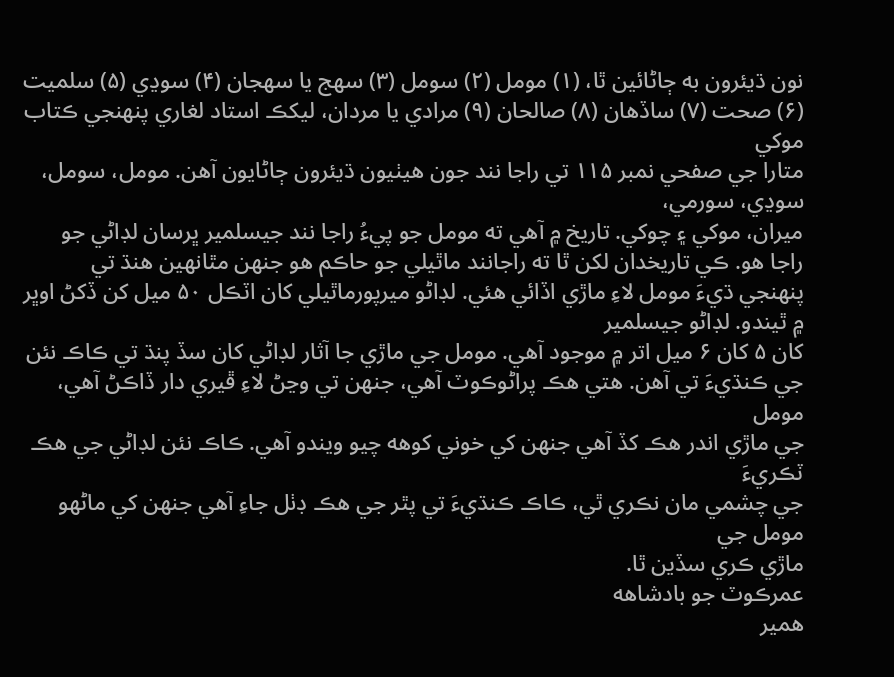نون ڌيئرون به ڄاڻائين ٿا، (۱) مومل (۲) سومل (۳) سهج يا سهجان (۴) سوڍي (۵) سلميت (۶) صحت (۷) ساڏهان (۸) صالحان (۹) مرادي يا مردان، ليکڪ استاد لغاري پنهنجي ڪتاب موکي
متارا جي صفحي نمبر ۱۱۵ تي راجا نند جون هيٺيون ڌيئرون ڄاڻايون آهن. مومل، سومل، سوڍي، سورمي،
ميران، موکي ۽ چوکي. تاريخ ۾ آهي ته مومل جو پيءُ راجا نند جيسلمير ڀرسان لڊاڻي جو
راجا هو. ڪي تاريخدان لکن ٿا ته راجانند ماٿيلي جو حاڪم هو جنهن مٿانهين هنڌ تي
پنهنجي ڌيءَ مومل لاءِ ماڙي اڏائي هئي. لڊاڻو ميرپورماٿيلي کان اٽڪل ۵۰ ميل کن ڏکڻ اوڀر ۾ ٿيندو. لڊاڻو جيسلمير
کان ۵ کان ۶ ميل اتر ۾ موجود آهي. مومل جي ماڙي جا آثار لڊاڻي کان سڏ پنڌ تي ڪاڪ نئن
جي ڪنڌيءَ تي آهن. هتي هڪ پراڻوڪوٽ آهي، جنهن تي وڃڻ لاءِ ڦيري دار ڏاڪڻ آهي، مومل
جي ماڙي اندر هڪ کڏ آهي جنهن کي خوني کوهه چيو ويندو آهي. ڪاڪ نئن لڊاڻي جي هڪ ٽڪريءَ
جي چشمي مان نڪري ٿي، ڪاڪ ڪنڌيءَ تي پٿر جي هڪ ڊٺل جاءِ آهي جنهن کي ماڻهو مومل جي
ماڙي ڪري سڏين ٿا.
عمرڪوٽ جو بادشاهه
همير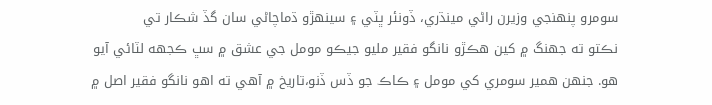سومرو پنهنجي وزيرن راڻي مينڌري، ڏونئر ڀٽي ۽ سينهڙو ڌماچاڻي سان گڏ شڪار تي
نڪتو ته جهنگ ۾ کين هڪڙو نانگو فقير مليو جيڪو مومل جي عشق ۾ سڀ ڪجهه لٽائي آيو
هو. جنهن همير سومري کي مومل ۽ ڪاڪ جو ڏس ڏنو،تاريخ ۾ آهي ته اهو نانگو فقير اصل ۾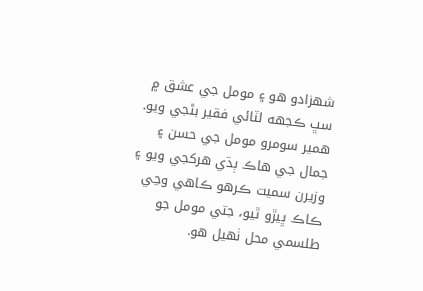شهزادو هو ۽ مومل جي عشق ۾ سڀ ڪجهه لٽائي فقير بڻجي ويو. همير سومرو مومل جي حسن ۽
جمال جي هاڪ ٻڌي هرکجي ويو ۽ وزيرن سميت ڪرهو ڪاهي وڃي ڪاڪ ڀيڙو ٿيو، جتي مومل جو
طلسمي محل ٺهيل هو.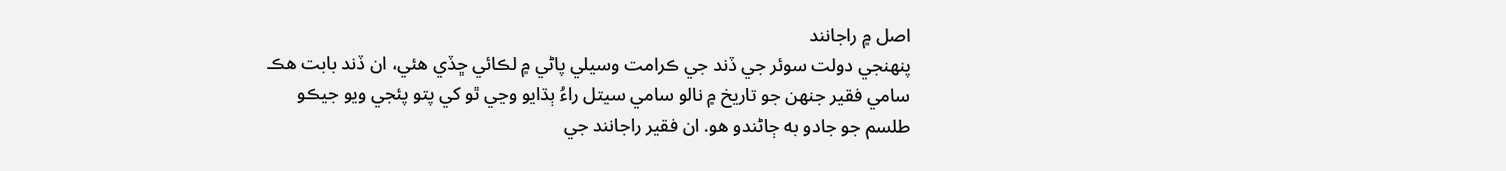اصل ۾ راجانند
پنهنجي دولت سوئر جي ڏند جي ڪرامت وسيلي پاڻي ۾ لڪائي ڇڏي هئي، ان ڏند بابت هڪ
سامي فقير جنهن جو تاريخ ۾ نالو سامي سيتل راءُ ٻڌايو وڃي ٿو کي پتو پئجي ويو جيڪو
طلسم جو جادو به ڄاڻندو هو. ان فقير راجانند جي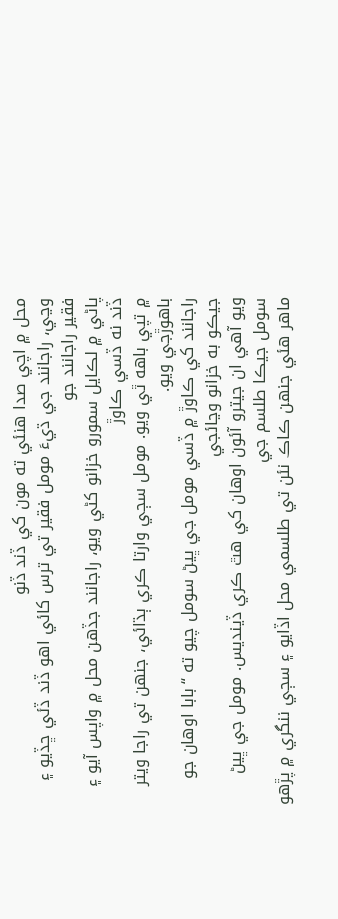محل ۾ اچي صدا هنئي ته مون کي ڏند ڏنو
وڃي، راجانند جي ڌيءَ مومل فقير تي ترس کائي اهو ڏند ڏئي ڇڏيو ۽ فقير راجانند جو
پاڻي ۾ لڪايل سمورو خزانو کڻي ويو، راجانند جڏهن محل ۾ واپس آيو ۽ ڏند نه ڏسي ڪاوڙ
۾ تپي باهه ٿي ويو. مومل سڄي وارتا ڪري ٻڌائي، جنهن تي راجا ويتر باهوڙجي ويو.
راجانند کي ڪاوڙ ۾ ڏسي مومل جي ڀيڻ سومل چيو ته “بابا اوهان جو جيڪو به خزانو وڃائجي
ويو آهي ان جيترو آئون اوهان کي هٿ ڪري ڏينديس. مومل جي ڀيڻ سومل جيڪا طلسم جي
ماهر هئي جنهن ڪاڪ نئن تي طلسمي محل اڏايو ۽ سڄي ننگري ۾ پڙهو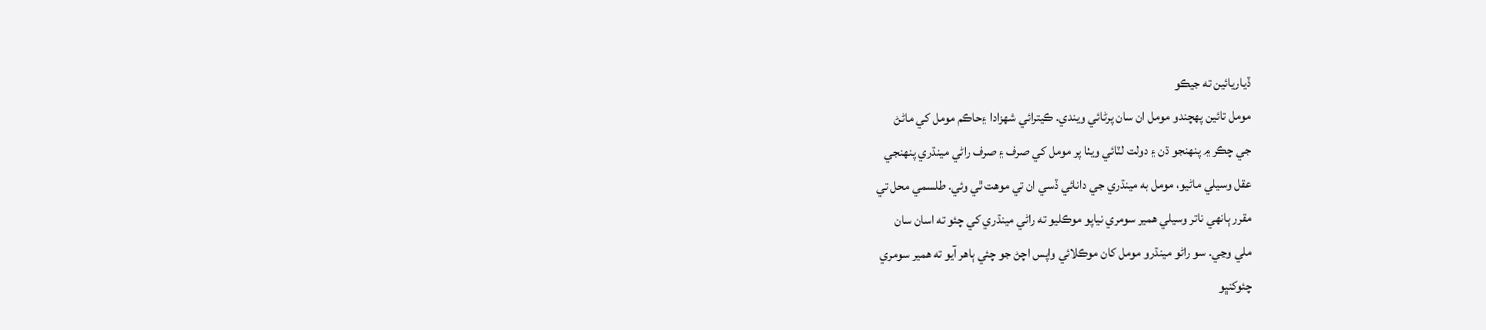ڏياريائين ته جيڪو
مومل تائين پهچندو مومل ان سان پرڻائي ويندي. ڪيترائي شهزادا ۽حاڪم مومل کي ماڻڻ
جي چڪر ۾ پنهنجو ڌن ۽ دولت لٽائي ويٺا پر مومل کي صرف ۽ صرف راڻي مينڌري پنهنجي
عقل وسيلي ماڻيو، مومل به مينڌري جي دانائي ڏسي ان تي موهت ٿي وئي. طلسمي محل تي
مقرر ٻانهي ناتر وسيلي همير سومري نياپو موڪليو ته راڻي مينڌري کي چئو ته اسان سان
ملي وڃي. سو راڻو مينڌرو مومل کان موڪلائي واپس اچڻ جو چئي ٻاهر آيو ته همير سومري
چئوکنڀو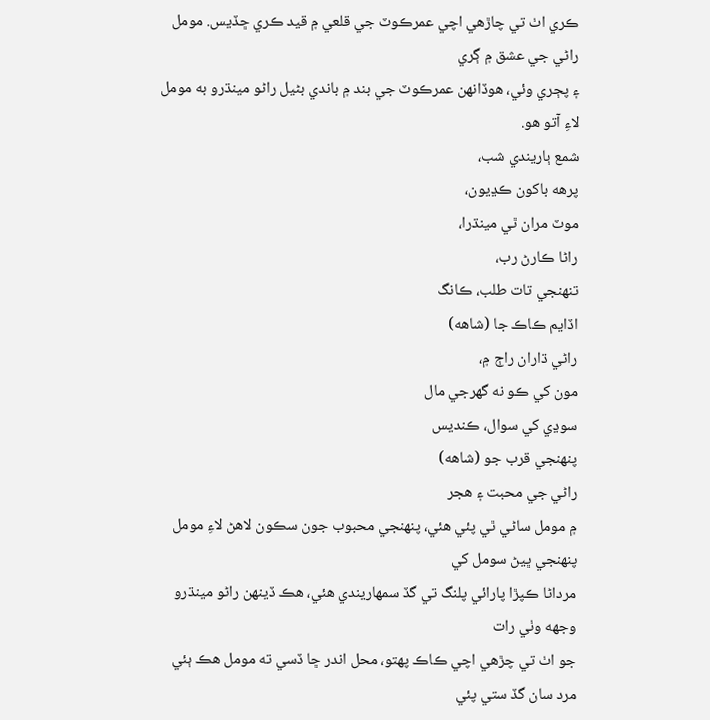ڪري اٺ تي چاڙهي اچي عمرڪوٽ جي قلعي ۾ قيد ڪري ڇڏيس. مومل راڻي جي عشق ۾ ڳري
۽ پڄري وئي، هوڏانهن عمرڪوٽ جي بند ۾ باندي بڻيل راڻو مينڌرو به مومل لاءِ آتو هو.
شمع ٻاريندي شب،
پرهه باکون ڪڍيون،
موٽ مران ٿي مينڌرا،
راڻا ڪارڻ رب،
تنهنجي تات طلب، ڪانگ
اڏايم ڪاڪ جا (شاهه)
راڻي ڌاران راڄ ۾،
مون کي ڪو نه گهرجي مال
سوڍي کي سوال، ڪنديس
پنهنجي قرب جو (شاهه)
راڻي جي محبت ۽ هجر
۾ مومل ساڻي ٿي پئي هئي، پنهنجي محبوب جون سڪون لاهڻ لاءِ مومل پنهنجي ڀيڻ سومل کي
مرداڻا ڪپڙا پارائي پلنگ تي گڏ سمهاريندي هئي، هڪ ڏينهن راڻو مينڌرو وجهه وٺي رات
جو اٺ تي چڙهي اچي ڪاڪ پهتو، محل اندر ڇا ڏسي ته مومل هڪ ٻئي مرد سان گڏ ستي پئي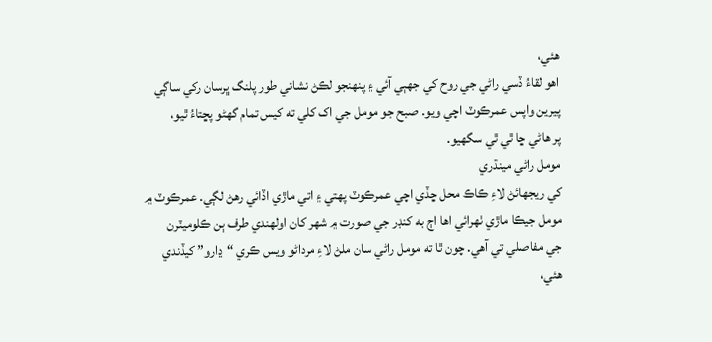هئي،
اهو لقاءُ ڏسي راڻي جي روح کي جهٻي آئي ۽ پنهنجو لڪڻ نشاني طور پلنگ ڀرسان رکي ساڳي
پيرين واپس عمرڪوٽ اچي ويو. صبح جو مومل جي اک کلي ته کيس تمام گهڻو پڇتاءُ ٿيو،
پر هاڻي ڇا ٿي ٿي سگهيو.
مومل راڻي مينڌري
کي ريجهائڻ لاءِ ڪاڪ محل ڇڏي اچي عمرڪوٽ پهتي ۽ اتي ماڙي اڏائي رهڻ لڳي. عمرڪوٽ ۾
مومل جيڪا ماڙي ٺهرائي اها اڄ به کنڊر جي صورت ۾ شهر کان اولهندي طرف ٻن ڪلوميٽرن
جي مفاصلي تي آهي. چون ٿا ته مومل راڻي سان ملڻ لاءِ مرداڻو ويس ڪري “ڍارو” کيڏندي
هئي،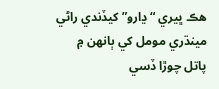هڪ ڀيري “ڍارو” کيڏندي راڻي مينڌري مومل کي ٻانهن ۾ پاتل چوڙا ڏسي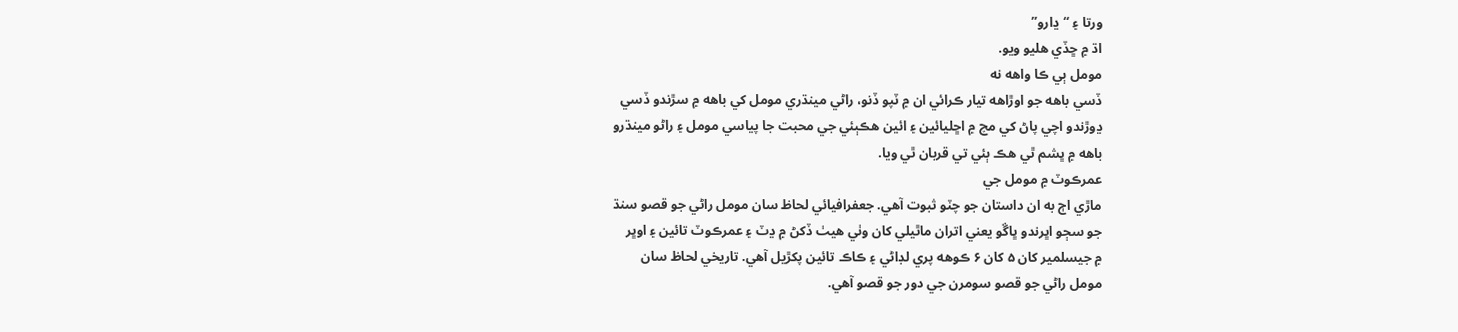ورتا ۽ “ڍارو”
اڌ ۾ ڇڏي هليو ويو.
مومل ٻي ڪا واهه نه
ڏسي باهه جو اوڙاهه تيار ڪرائي ان ۾ ٽپو ڏنو، راڻي مينڌري مومل کي باهه ۾ سڙندو ڏسي
ڍوڙندو اچي پاڻ کي مچ ۾ اڇليائين ۽ ائين هڪٻئي جي محبت جا پياسي مومل ۽ راڻو مينڌرو
باهه ۾ ڀشم ٿي هڪ ٻئي تي قربان ٿي ويا.
عمرڪوٽ ۾ مومل جي
ماڙي اڄ به ان داستان جو چٽو ثبوت آهي. جعفرافيائي لحاظ سان مومل راڻي جو قصو سنڌ
جو سڄو اڀرندو ڀاڱو يعني اتران ماٿيلي کان وٺي هيٺ ڏکڻ ۾ ڍٽ ۽ عمرڪوٽ تائين ۽ اوڀر
۾ جيسلمير کان ۵ کان ۶ ڪوهه پري لڊاڻي ۽ ڪاڪ تائين پکڙيل آهي. تاريخي لحاظ سان
مومل راڻي جو قصو سومرن جي دور جو قصو آهي.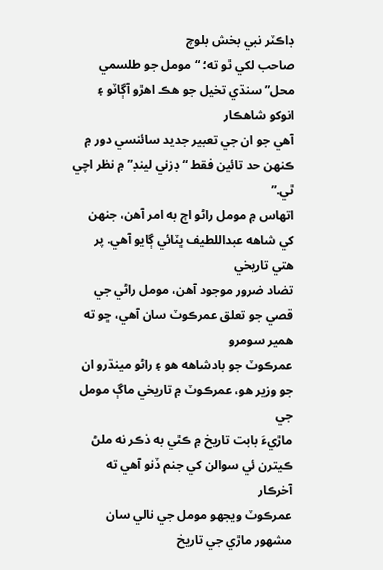ڊاڪٽر نبي بخش بلوچ
صاحب لکي ٿو ته؛ “مومل جو طلسمي محل” سنڌي تخيل جو هڪ اهڙو آڳاٽو ۽ انوکو شاهڪار
آهي جو ان جي تعبير جديد سائنسي دور ۾ ڪنهن حد تائين فقط “ڊزني لينڊ” ۾ نظر اچي ٿي.”
اتهاس ۾ مومل راڻو اڄ به امر آهن، جنهن کي شاهه عبداللطيف ڀٽائي ڳايو آهي. پر هتي تاريخي
تضاد ضرور موجود آهن، مومل راڻي جي قصي جو تعلق عمرڪوٽ سان آهي، ڇو ته همير سومرو
عمرڪوٽ جو بادشاهه هو ۽ راڻو مينڌرو ان جو وزير هو، عمرڪوٽ ۾ تاريخي ماڳ مومل جي
ماڙيءَ بابت تاريخ ۾ ڪٿي به ذڪر نه ملڻ ڪيترن ئي سوالن کي جنم ڏنو آهي ته آخرڪار
عمرڪوٽ ويجهو مومل جي نالي سان مشهور ماڙي جي تاريخ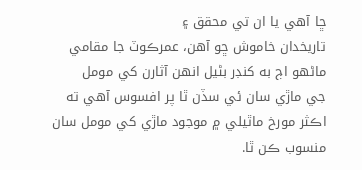ڇا آهي يا ان تي محقق ۽
تاريخدان خاموش ڇو آهن، عمرڪوٽ جا مقامي ماڻهو اڄ به کنڊر بڻيل انهن آثارن کي مومل
جي ماڙي سان ئي سڏن ٿا پر افسوس آهي ته اڪثر مورخ ماٿيلي ۾ موجود ماڙي کي مومل سان
منسوب ڪن ٿا.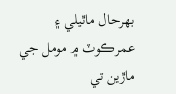بهرحال ماٿيلي ۽
عمرڪوٽ ۾ مومل جي ماڙين تي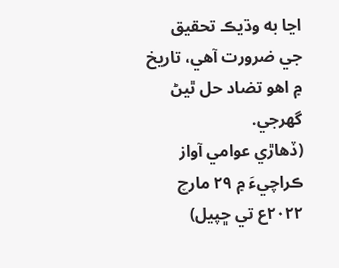اڃا به وڌيڪ تحقيق جي ضرورت آهي، تاريخ ۾ اهو تضاد حل ٿيڻ
گهرجي.
(ڏھاڙي عوامي آواز ڪراچيءَ ۾ ۲۹ مارچ ۲۰۲۲ع تي ڇپيل)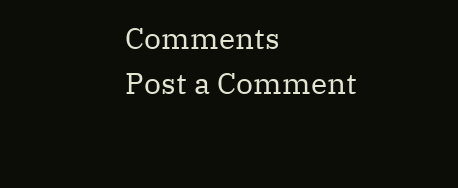Comments
Post a Comment